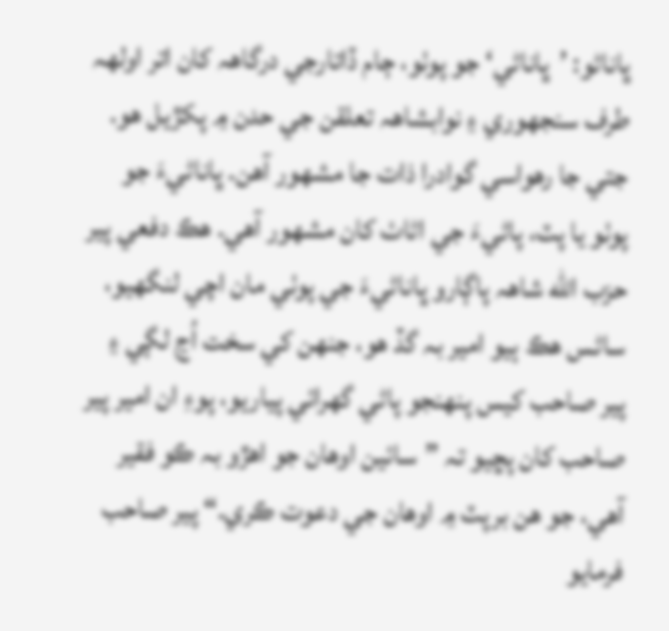ڀاناڻو: ’ڀاناڻي‘ جو پوٺو، ڄام ڏاتارجي درگاھہ کان اتر اولھہ طرف سنجهوري ۽ نوابشاھہ تعلقن جي حدن ۾ پکڙيل ھو. جتي جا رهواسي گوادرا ذات جا مشھور آھن. ڀاناڻيءَ جو پوٺو يا پٽ، پاڻيءَ جي اڻاٺ کان مشھور آھي. ھڪ دفعي پير حزب الله شاھہ پاڳارو ڀاناڻيءَ جي پوٺي مان اچي لنگهيو، ساڻس ھڪ ٻيو امير بہ گڏ ھو، جنھن کي سخت اُڃ لڳي ۽ پير صاحب کيس پنھنجو پاڻي گهرائي پياريو، پوءِ ان امير پير صاحب کان پڇيو تہ ”سائين اوھان جو اھڙو بہ ڪو فقير آھي، جو ھن برپٽ ۾ اوھان جي دعوت ڪري.“ پير صاحب فرمايو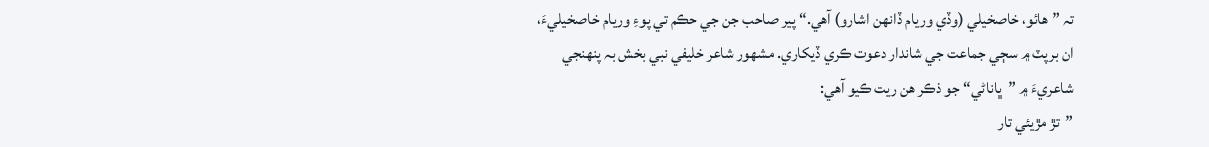تہ ”ھائو، خاصخيلي (وڏي وريام ڏانھن اشارو) آھي.“ پير صاحب جن جي حڪم تي پوءِ وريام خاصخيليءَ، ان برپٽ ۾ سڄي جماعت جي شاندار دعوت ڪري ڏيکاري. مشھور شاعر خليفي نبي بخش بہ پنھنجي شاعريءَ ۾ ”ڀاناڻي“ جو ذڪر هن ريت ڪيو آهي:
”تڙ مڙيئي تار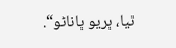ٿيا، ڀريو ڀاناڻو“.